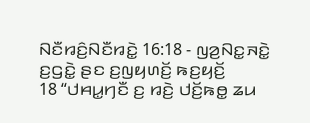ꤡꤢꤪꤙꤢꤨ꤬ꤡꤢꤪꤙꤢꤧ꤭ 16:18 - ꤜꤤ꤬ꤡꤢ꤭ꤏꤢꤧ꤭ ꤢ꤬ꤞꤢꤧ꤭ ꤔꤢ ꤢ꤬ꤜꤟꤛꤢꤩ꤬ ꤒꤢ꤬ꤟꤢꤩ꤬
18 “ꤓꤌꤣ꤭ꤚꤢꤪ ꤢ꤬ ꤙꤢꤧ꤬ ꤓꤢꤩ꤬ꤒꤥ꤭ ꤘꤣ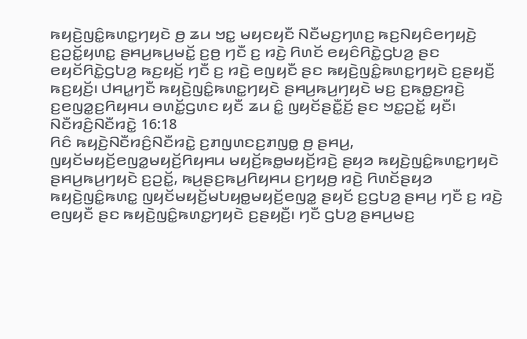ꤒꤟꤢꤧ꤬ꤜꤢꤨ꤭ꤒꤛꤢ꤭ꤚꤟꤢꤧ ꤥ꤬ ꤘꤣ ꤠꤢ꤭ ꤗꤟꤢꤟꤢꤪ ꤡꤢꤪꤗꤢ꤬ꤚꤛꤢ꤬ ꤒꤢ꤬ꤡꤟꤢꤨꤕꤚꤟꤢꤧ꤬ ꤢ꤬ꤑꤢꤩ꤭ꤟꤛꤢ꤭ ꤔꤌꤣ꤬ꤒꤣ꤬ꤗꤢꤩ꤭ ꤢ꤬ꤥ꤬ ꤚꤢꤪ ꤢ꤬ ꤙꤢꤧ꤬ ꤖꤛꤢꤩ ꤕꤟꤢꤨꤖꤢꤧ꤭ꤞꤝꤤ꤬ ꤔꤢ ꤕꤟꤢꤩꤖꤢꤧ꤭ꤞꤝꤤ꤬ ꤒꤢ꤬ꤟꤢꤩ꤬ ꤚꤢꤪ ꤢ꤬ ꤙꤢꤧ꤬ ꤕꤜꤟꤢꤪ ꤔꤢ ꤒꤟꤢꤧ꤬ꤜꤢꤨ꤭ꤒꤛꤢ꤭ꤚꤟꤢꤧ ꤢ꤬ꤔꤟꤢꤪ꤬ ꤒꤢ꤬ꤟꤢꤩ꤬꤯ ꤓꤌꤣ꤭ꤚꤢꤪ ꤒꤟꤢꤧ꤬ꤜꤢꤨ꤭ꤒꤛꤢ꤭ꤚꤟꤢꤧ ꤔꤌꤣ꤬ꤒꤣ꤬ꤚꤟꤢꤧ ꤗꤢ꤬ ꤢ꤬ꤒꤥ꤭ꤢ꤬ꤙꤢꤧ꤬ ꤢ꤬ꤕꤜꤤ꤭ꤢ꤬ꤖꤟꤌꤣ ꤋꤛꤢꤩ꤭ꤞꤛꤢ ꤟꤢꤪ ꤘꤣ ꤢꤨ꤭ ꤜꤟꤢꤩꤔꤢꤪ꤭ꤢꤩ꤬ ꤔꤢ ꤠꤢ꤭ꤑꤢꤩ꤭ ꤟꤢꤪ꤯
ꤡꤢꤪꤙꤢꤨ꤬ꤡꤢꤪꤙꤢꤧ꤭ 16:18
ꤖꤢꤨ ꤒꤟꤢꤧ꤬ꤡꤢꤪꤙꤢꤨ꤬ꤡꤢꤪꤙꤢꤧ꤭ ꤢ꤬ꤊꤜꤛꤢꤢ꤬ꤊꤜꤥ꤭ ꤥ꤬ ꤔꤌꤣ꤬, ꤜꤟꤢꤩꤗꤟꤢꤩ꤬ꤕꤜꤤ꤭ꤗꤟꤢꤩ꤬ꤖꤟꤌꤣ ꤗꤟꤢꤩ꤬ꤒꤥ꤭ꤗꤟꤢꤩ꤬ꤙꤢꤧ꤬ ꤔꤟꤤ ꤒꤟꤢꤧ꤬ꤜꤢꤨ꤭ꤒꤛꤢ꤭ꤚꤟꤢꤧ ꤔꤌꤣ꤬ꤒꤣ꤬ꤚꤟꤢꤧ ꤢ꤬ꤑꤢꤩ꤭, ꤒꤣ꤬ꤔꤢ꤬ꤒꤣ꤬ꤖꤟꤌꤣ ꤢ꤬ꤚꤟꤥ꤬ ꤙꤢꤧ꤬ ꤖꤛꤢꤩꤔꤟꤤ ꤒꤟꤢꤧ꤬ꤜꤢꤨ꤭ꤒꤛꤢ꤭ ꤜꤟꤢꤩꤗꤟꤢꤩ꤬ꤗꤝꤟꤥ꤭ꤗꤟꤢꤩ꤬ꤕꤜꤤ꤭ ꤔꤟꤢꤩ ꤢ꤬ꤞꤝꤤ꤬ ꤔꤌꤣ꤬ ꤚꤢꤪ ꤢ꤬ ꤙꤢꤧ꤬ ꤕꤜꤟꤢꤪ ꤔꤢ ꤒꤟꤢꤧ꤬ꤜꤢꤨ꤭ꤒꤛꤢ꤭ꤚꤟꤢꤧ ꤢ꤬ꤔꤟꤢꤪ꤬꤯ ꤚꤢꤪ ꤞꤝꤤ꤬ ꤔꤌꤣ꤬ꤗꤢ꤬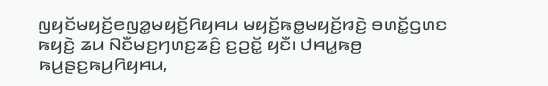ꤜꤟꤢꤩꤗꤟꤢꤩ꤬ꤕꤜꤤ꤭ꤗꤟꤢꤩ꤬ꤖꤟꤌꤣ ꤗꤟꤢꤩ꤬ꤒꤥ꤭ꤗꤟꤢꤩ꤬ꤙꤢꤧ꤬ ꤋꤛꤢꤩ꤭ꤞꤛꤢ ꤒꤟꤢꤧ꤬ ꤘꤣ ꤡꤢꤪꤗꤢ꤬ꤚꤛꤢ꤬ꤘꤢꤨ꤬ ꤢ꤬ꤑꤢꤩ꤭ ꤟꤢꤪ꤯ ꤓꤌꤣ꤭ꤒꤥ꤬ ꤒꤣ꤬ꤔꤢ꤬ꤒꤣ꤬ꤖꤟꤌꤣ,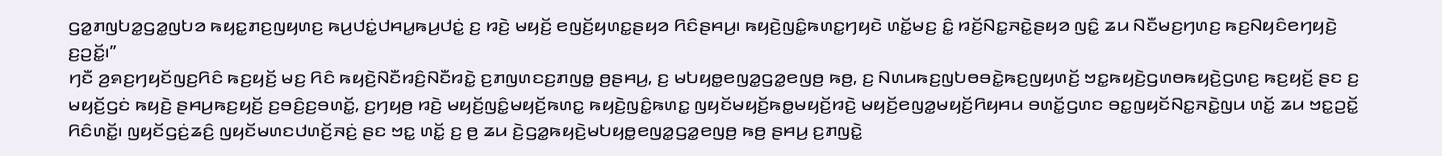ꤞꤤ꤭ꤊꤜꤝꤤ꤭ꤞꤤ꤭ꤜꤝꤤ ꤒꤟꤢ꤭ꤊꤢ꤬ꤜꤟꤛꤢ꤬ ꤒꤣ꤬ꤓꤢꤦ꤭ꤓꤌꤣ꤭ꤒꤣ꤬ꤓꤢꤦ꤭ ꤢ꤬ ꤙꤢꤧ꤬ ꤗꤟꤢꤩ꤬ ꤕꤜꤢꤩ꤬ꤟꤛꤢ꤭ꤔꤟꤤ ꤖꤢꤨꤔꤌꤣ꤬꤯ ꤒꤟꤢꤧ꤬ꤜꤢꤨ꤭ꤒꤛꤢ꤭ꤚꤟꤢꤧ ꤛꤢꤩ꤭ꤗꤢ꤬ ꤢꤨ꤭ ꤙꤢꤩ꤬ꤡꤢ꤭ꤏꤢꤧ꤭ꤔꤟꤤ ꤜꤢꤨ꤭ ꤘꤣ ꤡꤢꤪꤗꤢ꤬ꤚꤛꤢ꤬ ꤒꤢ꤬ꤡꤟꤢꤨꤕꤚꤟꤢꤧ꤬ ꤢ꤬ꤑꤢꤩ꤭꤯”
ꤚꤢꤪ ꤤ꤬ꤎꤢ꤬ꤚꤟꤢꤩꤜꤢ꤬ꤖꤢꤨ ꤒꤢ꤬ꤟꤢꤩ꤬ ꤗꤢ꤬ ꤖꤢꤨ ꤒꤟꤢꤧ꤬ꤡꤢꤪꤙꤢꤨ꤬ꤡꤢꤪꤙꤢꤧ꤭ ꤢ꤬ꤊꤜꤛꤢꤢ꤬ꤊꤜꤥ꤭ ꤥ꤬ꤔꤌꤣ꤬, ꤢ꤬ ꤗꤝꤟꤥ꤭ꤕꤜꤤ꤭ꤞꤤ꤭ꤕꤜꤥ꤬ ꤒꤥ꤬, ꤢ꤬ ꤡꤛꤣꤒꤢ꤬ꤜꤝꤥꤋꤢꤧ꤭ꤒꤢ꤬ꤜꤟꤛꤢꤩ꤬ ꤠꤢ꤭ꤒꤟꤢꤧ꤬ꤞꤛꤥꤒꤟꤢꤧ꤬ꤞꤛꤢ꤬ ꤒꤢ꤬ꤟꤢꤩ꤬ ꤔꤢ ꤢ꤬ ꤗꤟꤢꤩ꤬ꤞꤢꤦ ꤒꤟꤢꤧ꤬ ꤔꤌꤣ꤬ꤒꤢ꤬ꤟꤢꤩ꤬ ꤢ꤬ꤋꤢꤨ꤬ꤢ꤬ꤋꤛꤢꤩ꤭, ꤢ꤬ꤚꤟꤥ꤬ ꤙꤢꤧ꤬ ꤗꤟꤢꤩ꤬ꤜꤢꤨ꤭ꤗꤟꤢꤩ꤬ꤒꤛꤢ꤭ ꤒꤟꤢꤧ꤬ꤜꤢꤨ꤭ꤒꤛꤢ꤭ ꤜꤟꤢꤩꤗꤟꤢꤩ꤬ꤒꤥ꤭ꤗꤟꤢꤩ꤬ꤙꤢꤧ꤬ ꤗꤟꤢꤩ꤬ꤕꤜꤤ꤭ꤗꤟꤢꤩ꤬ꤖꤟꤌꤣ ꤋꤛꤢꤩ꤭ꤞꤛꤢ ꤋꤢ꤭ꤜꤟꤢꤩꤡꤢ꤭ꤏꤢꤧ꤭ꤜꤣ ꤛꤢꤩ꤭ ꤘꤣ ꤠꤢ꤭ꤑꤢꤩ꤭ ꤖꤢꤨꤛꤢꤩ꤭꤯ ꤜꤟꤢꤩꤞꤢꤦ꤬ꤘꤢꤨ꤬ ꤜꤟꤢꤩꤗꤛꤢꤓꤛꤢꤩ꤬ꤏꤢꤦ꤬ ꤔꤢ ꤠꤢ꤭ ꤛꤢꤩ꤭ ꤢ꤬ ꤥ꤬ ꤘꤣ ꤢꤧ꤬ꤞꤤ꤭ꤒꤟꤢꤧ꤬ꤗꤝꤟꤥ꤭ꤕꤜꤤ꤭ꤞꤤ꤭ꤕꤜꤥ꤬ ꤒꤥ꤬ ꤔꤌꤣ꤬ ꤢ꤬ꤊꤜꤢꤧ꤭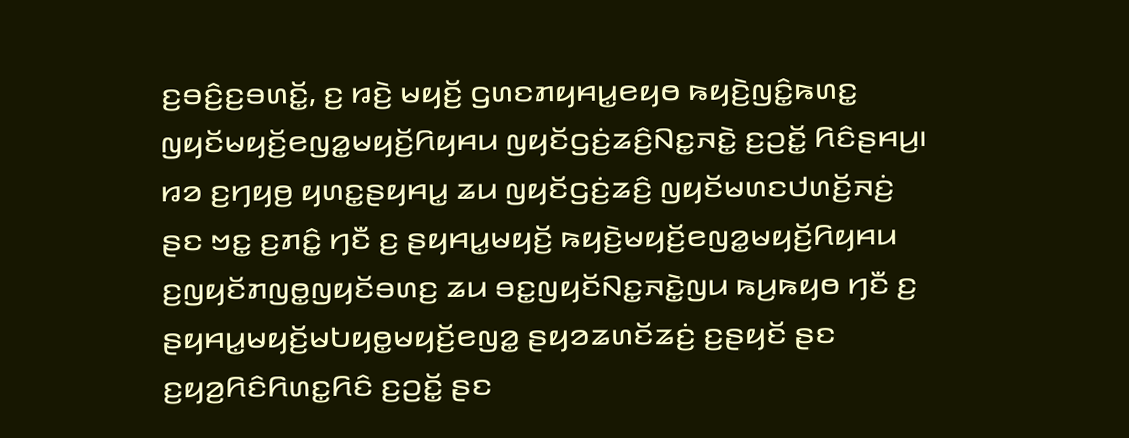ꤢ꤬ꤋꤢꤨ꤬ꤢ꤬ꤋꤛꤢꤩ꤭, ꤢ꤬ ꤙꤢꤧ꤬ ꤗꤟꤢꤩ꤬ ꤞꤛꤢꤊꤟꤌꤣ꤭ꤕꤟꤥ ꤒꤟꤢꤧ꤬ꤜꤢꤨ꤭ꤒꤛꤢ꤭ ꤜꤟꤢꤩꤗꤟꤢꤩ꤬ꤕꤜꤤ꤭ꤗꤟꤢꤩ꤬ꤖꤟꤌꤣ ꤜꤟꤢꤩꤞꤢꤦ꤬ꤘꤢꤨ꤬ꤡꤢ꤭ꤏꤢꤧ꤭ ꤢ꤬ꤑꤢꤩ꤭ ꤖꤢꤨꤔꤌꤣ꤬꤯
ꤙꤤ ꤢ꤬ꤚꤟꤥ꤬ ꤟꤛꤢ꤭ꤔꤟꤌꤣ꤭ ꤘꤣ ꤜꤟꤢꤩꤞꤢꤦ꤬ꤘꤢꤨ꤬ ꤜꤟꤢꤩꤗꤛꤢꤓꤛꤢꤩ꤬ꤏꤢꤦ꤬ ꤔꤢ ꤠꤢ꤭ ꤢ꤬ꤊꤢꤨ꤭ ꤚꤢꤪ ꤢ꤬ ꤔꤟꤌꤣ꤭ꤗꤟꤢꤩ꤬ ꤒꤟꤢꤧ꤬ꤗꤟꤢꤩ꤬ꤕꤜꤤ꤭ꤗꤟꤢꤩ꤬ꤖꤟꤌꤣ ꤢ꤬ꤜꤟꤢꤩꤊꤜꤥ꤭ꤜꤟꤢꤩꤋꤛꤢ꤬ ꤘꤣ ꤋꤢ꤭ꤜꤟꤢꤩꤡꤢ꤭ꤏꤢꤧ꤭ꤜꤣ ꤒꤣ꤬ꤒꤟꤥ ꤚꤢꤪ ꤢ꤬ ꤔꤟꤌꤣ꤭ꤗꤟꤢꤩ꤬ꤗꤝꤟꤥ꤭ꤗꤟꤢꤩ꤬ꤕꤜꤤ꤭ ꤔꤟꤤꤘꤛꤢꤩꤘꤢꤦ꤬ ꤢ꤬ꤔꤟꤢꤩ ꤔꤢ ꤢ꤬ꤟꤤ꤬ꤖꤢꤨꤖꤛꤢ꤭ꤖꤢꤨ ꤢ꤬ꤑꤢꤩ꤭ ꤔꤢ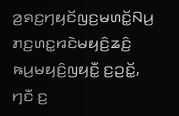ꤤ꤬ꤎꤢ꤬ꤚꤟꤢꤩꤜꤢ꤬ꤗꤛꤢꤩ꤭ꤡꤣ꤬ ꤊꤢ꤬ꤛꤢ꤭ꤙꤢꤧꤗꤟꤢꤨ꤬ꤘꤢꤨ꤬ ꤒꤣ꤬ꤗꤟꤢꤨ꤬ꤜꤟꤢꤪ꤭ ꤢ꤬ꤑꤢꤩ꤭, ꤚꤢꤪ ꤢ꤬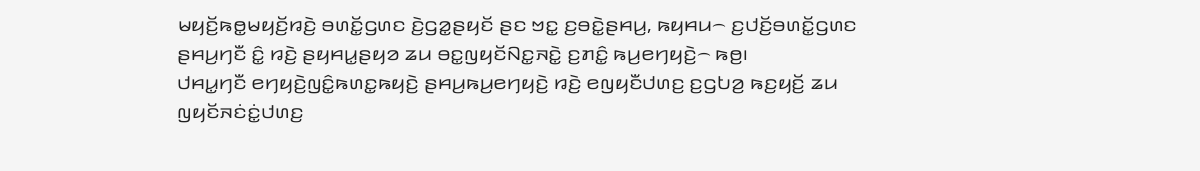ꤗꤟꤢꤩ꤬ꤒꤥ꤭ꤗꤟꤢꤩ꤬ꤙꤢꤧ꤬ ꤋꤛꤢꤩ꤭ꤞꤛꤢ ꤢꤧ꤬ꤞꤤ꤭ꤔꤟꤢꤩ ꤔꤢ ꤠꤢ꤭ ꤢ꤬ꤋꤢꤧ꤭ꤔꤌꤣ꤬, ꤒꤟꤌꤣ꤮ ꤢ꤬ꤓꤢꤩ꤬ꤋꤛꤢꤩ꤭ꤞꤛꤢ ꤔꤌꤣ꤬ꤚꤢꤪ ꤢꤨ꤭ ꤙꤢꤧ꤬ ꤔꤟꤌꤣ꤭ꤔꤟꤤ ꤘꤣ ꤋꤢ꤭ꤜꤟꤢꤩꤡꤢ꤭ꤏꤢꤧ꤭ ꤢ꤬ꤊꤢꤨ꤭ ꤒꤣ꤬ꤕꤚꤟꤢꤧ꤬꤮ ꤒꤥ꤬꤯
ꤓꤌꤣ꤭ꤚꤢꤪ ꤕꤚꤟꤢꤧ꤬ꤜꤢꤨ꤭ꤒꤛꤢ꤭ꤒꤟꤢꤧ꤬ ꤔꤌꤣ꤬ꤒꤣ꤬ꤕꤚꤟꤢꤧ꤬ ꤙꤢꤧ꤬ ꤕꤜꤟꤢꤪꤓꤛꤢ꤬ ꤢ꤬ꤞꤝꤤ꤬ ꤒꤢ꤬ꤟꤢꤩ꤬ ꤘꤣ ꤜꤟꤢꤩꤏꤢꤦꤢꤦ꤭ꤓꤛꤢ꤬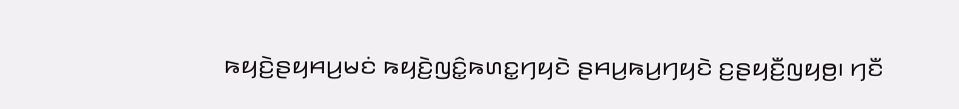ꤒꤟꤢꤧ꤬ꤔꤟꤌꤣ꤬ꤗꤢꤦ ꤒꤟꤢꤧ꤬ꤜꤢꤨ꤭ꤒꤛꤢ꤭ꤚꤟꤢꤧ ꤔꤌꤣ꤬ꤒꤣ꤬ꤚꤟꤢꤧ ꤢ꤬ꤔꤟꤢꤪ꤬ꤜꤟꤥ꤬꤯ ꤚꤢꤪ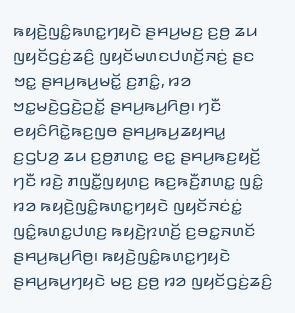ꤒꤟꤢꤧ꤬ꤜꤢꤨ꤭ꤒꤛꤢ꤭ꤚꤟꤢꤧ ꤔꤌꤣ꤬ꤗꤢ꤬ ꤢ꤬ꤥ꤬ ꤘꤣ ꤜꤟꤢꤩꤞꤢꤦ꤬ꤘꤢꤨ꤬ ꤜꤟꤢꤩꤗꤛꤢꤓꤛꤢꤩ꤬ꤏꤢꤦ꤬ ꤔꤢ ꤠꤢ꤭ ꤔꤌꤣ꤬ꤒꤣ꤬ꤗꤢꤩ꤭ ꤢ꤬ꤊꤢꤨ꤭, ꤙꤤ ꤠꤢ꤭ꤗꤢꤧ꤬ꤞꤢꤧ꤬ꤑꤢꤩ꤭ ꤔꤌꤣ꤬ꤒꤣ꤬ꤖꤥ꤬꤯ ꤚꤢꤪ ꤕꤟꤢꤨꤖꤢꤧ꤭ꤒꤢ꤬ꤜꤥ ꤔꤌꤣ꤬ꤒꤣ꤬ꤘꤟꤌꤣ꤭ ꤢ꤬ꤞꤝꤤ꤬ ꤘꤣ ꤢ꤬ꤥ꤬ꤊꤛꤢ꤭ ꤕꤢ꤭ ꤔꤌꤣ꤬ꤒꤢ꤬ꤟꤢꤩ꤬ ꤚꤢꤪ ꤙꤢꤧ꤬ ꤊꤜꤢꤪ꤭ꤜꤟꤛꤢ꤬ ꤒꤢ꤬ꤒꤢꤪ꤬ꤊꤛꤢ꤭ ꤜꤢꤨ꤭ ꤙꤤ ꤒꤟꤢꤧ꤬ꤜꤢꤨ꤭ꤒꤛꤢ꤭ꤚꤟꤢꤧ ꤜꤟꤢꤩꤏꤢꤦꤢꤦ꤭ ꤜꤢꤨ꤭ꤒꤛꤢ꤭ꤓꤛꤢ꤬ ꤒꤟꤢꤧ꤬ꤐꤛꤢꤩ꤬ ꤢ꤬ꤋꤢ꤭ꤏꤛꤢꤩ ꤔꤌꤣ꤬ꤒꤣ꤬ꤖꤥ꤬꤯ ꤒꤟꤢꤧ꤬ꤜꤢꤨ꤭ꤒꤛꤢ꤭ꤚꤟꤢꤧ ꤔꤌꤣ꤬ꤒꤣ꤬ꤚꤟꤢꤧ ꤗꤢ꤬ ꤢ꤬ꤥ꤬ ꤙꤤ ꤜꤟꤢꤩꤞꤢꤦ꤬ꤘꤢꤨ꤬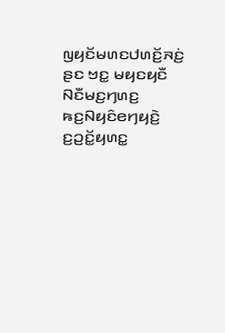ꤜꤟꤢꤩꤗꤛꤢꤓꤛꤢꤩ꤬ꤏꤢꤦ꤬ ꤔꤢ ꤠꤢ꤭ ꤗꤟꤢꤟꤢꤪ ꤡꤢꤪꤗꤢ꤬ꤚꤛꤢ꤬ ꤒꤢ꤬ꤡꤟꤢꤨꤕꤚꤟꤢꤧ꤬ ꤢ꤬ꤑꤢꤩ꤭ꤟꤛꤢ꤭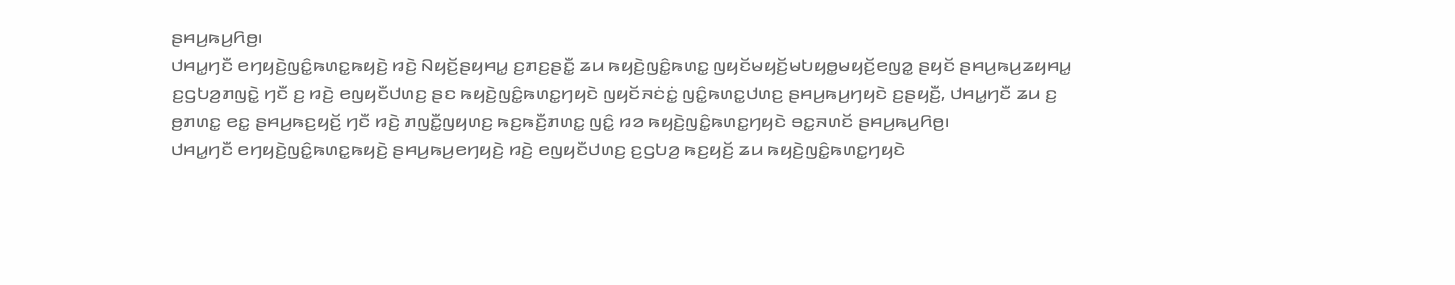ꤔꤌꤣ꤬ꤒꤣ꤬ꤖꤥ꤬꤯
ꤓꤌꤣ꤭ꤚꤢꤪ ꤕꤚꤟꤢꤧ꤬ꤜꤢꤨ꤭ꤒꤛꤢ꤭ꤒꤟꤢꤧ꤬ ꤙꤢꤧ꤬ ꤡꤟꤢꤩ꤬ꤔꤟꤌꤣ꤭ ꤢ꤬ꤊꤢ꤬ꤔꤢꤪ꤭ ꤘꤣ ꤒꤟꤢꤧ꤬ꤜꤢꤨ꤭ꤒꤛꤢ꤭ ꤜꤟꤢꤩꤗꤟꤢꤩ꤬ꤗꤝꤟꤥ꤭ꤗꤟꤢꤩ꤬ꤕꤜꤤ꤭ ꤔꤟꤢꤩ ꤔꤌꤣ꤬ꤒꤣ꤬ꤘꤟꤌꤣ꤭ ꤢ꤬ꤞꤝꤤ꤬ꤊꤜꤢꤧ꤭ ꤚꤢꤪ ꤢ꤬ ꤙꤢꤧ꤬ ꤕꤜꤟꤢꤪꤓꤛꤢ꤬ ꤔꤢ ꤒꤟꤢꤧ꤬ꤜꤢꤨ꤭ꤒꤛꤢ꤭ꤚꤟꤢꤧ ꤜꤟꤢꤩꤏꤢꤦꤢꤦ꤭ ꤜꤢꤨ꤭ꤒꤛꤢ꤭ꤓꤛꤢ꤬ ꤔꤌꤣ꤬ꤒꤣ꤬ꤚꤟꤢꤧ ꤢ꤬ꤔꤟꤢꤪ꤬, ꤓꤌꤣ꤭ꤚꤢꤪ ꤘꤣ ꤢ꤬ ꤥ꤬ꤊꤛꤢ꤭ ꤕꤢ꤭ ꤔꤌꤣ꤬ꤒꤢ꤬ꤟꤢꤩ꤬ ꤚꤢꤪ ꤙꤢꤧ꤬ ꤊꤜꤢꤪ꤭ꤜꤟꤛꤢ꤬ ꤒꤢ꤬ꤒꤢꤪ꤬ꤊꤛꤢ꤭ ꤜꤢꤨ꤭ ꤙꤤ ꤒꤟꤢꤧ꤬ꤜꤢꤨ꤭ꤒꤛꤢ꤭ꤚꤟꤢꤧ ꤋꤢ꤭ꤏꤛꤢꤩ ꤔꤌꤣ꤬ꤒꤣ꤬ꤖꤥ꤬꤯
ꤓꤌꤣ꤭ꤚꤢꤪ ꤕꤚꤟꤢꤧ꤬ꤜꤢꤨ꤭ꤒꤛꤢ꤭ꤒꤟꤢꤧ꤬ ꤔꤌꤣ꤬ꤒꤣ꤬ꤕꤚꤟꤢꤧ꤬ ꤙꤢꤧ꤬ ꤕꤜꤟꤢꤪꤓꤛꤢ꤬ ꤢ꤬ꤞꤝꤤ꤬ ꤒꤢ꤬ꤟꤢꤩ꤬ ꤘꤣ ꤒꤟꤢꤧ꤬ꤜꤢꤨ꤭ꤒꤛꤢ꤭ꤚꤟꤢꤧ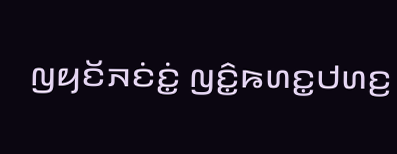ꤜꤟꤢꤩꤏꤢꤦꤢꤦ꤭ ꤜꤢꤨ꤭ꤒꤛꤢ꤭ꤓꤛꤢ꤬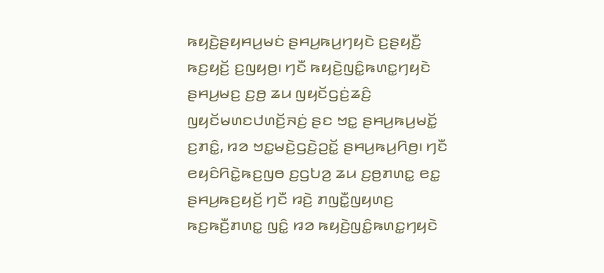ꤒꤟꤢꤧ꤬ꤔꤟꤌꤣ꤬ꤗꤢꤦ ꤔꤌꤣ꤬ꤒꤣ꤬ꤚꤟꤢꤧ ꤢ꤬ꤔꤟꤢꤪ꤬ ꤒꤢ꤬ꤟꤢꤩ꤬ ꤢ꤬ꤜꤟꤥ꤬꤯ ꤚꤢꤪ ꤒꤟꤢꤧ꤬ꤜꤢꤨ꤭ꤒꤛꤢ꤭ꤚꤟꤢꤧ ꤔꤌꤣ꤬ꤗꤢ꤬ ꤢ꤬ꤥ꤬ ꤘꤣ ꤜꤟꤢꤩꤞꤢꤦ꤬ꤘꤢꤨ꤬ ꤜꤟꤢꤩꤗꤛꤢꤓꤛꤢꤩ꤬ꤏꤢꤦ꤬ ꤔꤢ ꤠꤢ꤭ ꤔꤌꤣ꤬ꤒꤣ꤬ꤗꤢꤩ꤭ ꤢ꤬ꤊꤢꤨ꤭, ꤙꤤ ꤠꤢ꤭ꤗꤢꤧ꤬ꤞꤢꤧ꤬ꤑꤢꤩ꤭ ꤔꤌꤣ꤬ꤒꤣ꤬ꤖꤥ꤬꤯ ꤚꤢꤪ ꤕꤟꤢꤨꤖꤢꤧ꤭ꤒꤢ꤬ꤜꤥ ꤢ꤬ꤞꤝꤤ꤬ ꤘꤣ ꤢ꤬ꤥ꤬ꤊꤛꤢ꤭ ꤕꤢ꤭ ꤔꤌꤣ꤬ꤒꤢ꤬ꤟꤢꤩ꤬ ꤚꤢꤪ ꤙꤢꤧ꤬ ꤊꤜꤢꤪ꤭ꤜꤟꤛꤢ꤬ ꤒꤢ꤬ꤒꤢꤪ꤬ꤊꤛꤢ꤭ ꤜꤢꤨ꤭ ꤙꤤ ꤒꤟꤢꤧ꤬ꤜꤢꤨ꤭ꤒꤛꤢ꤭ꤚꤟꤢꤧ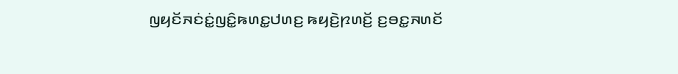ꤜꤟꤢꤩꤏꤢꤦꤢꤦ꤭ꤜꤢꤨ꤭ꤒꤛꤢ꤭ꤓꤛꤢ꤬ ꤒꤟꤢꤧ꤬ꤐꤛꤢꤩ꤬ ꤢ꤬ꤋꤢ꤭ꤏꤛꤢꤩ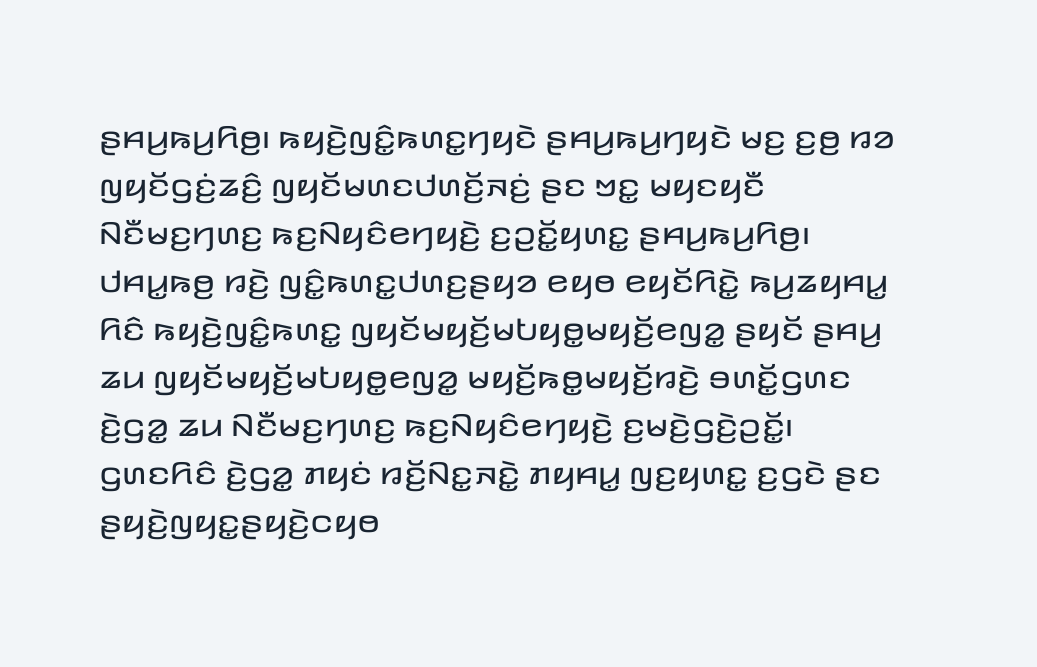ꤔꤌꤣ꤬ꤒꤣ꤬ꤖꤥ꤬꤯ ꤒꤟꤢꤧ꤬ꤜꤢꤨ꤭ꤒꤛꤢ꤭ꤚꤟꤢꤧ ꤔꤌꤣ꤬ꤒꤣ꤬ꤚꤟꤢꤧ ꤗꤢ꤬ ꤢ꤬ꤥ꤬ ꤙꤤ ꤜꤟꤢꤩꤞꤢꤦ꤬ꤘꤢꤨ꤬ ꤜꤟꤢꤩꤗꤛꤢꤓꤛꤢꤩ꤬ꤏꤢꤦ꤬ ꤔꤢ ꤠꤢ꤭ ꤗꤟꤢꤟꤢꤪ ꤡꤢꤪꤗꤢ꤬ꤚꤛꤢ꤬ ꤒꤢ꤬ꤡꤟꤢꤨꤕꤚꤟꤢꤧ꤬ ꤢ꤬ꤑꤢꤩ꤭ꤟꤛꤢ꤭ ꤔꤌꤣ꤬ꤒꤣ꤬ꤖꤥ꤬꤯
ꤓꤌꤣ꤭ꤒꤥ꤬ ꤙꤢꤧ꤬ ꤜꤢꤨ꤭ꤒꤛꤢ꤭ꤓꤛꤢ꤬ꤔꤟꤤ ꤕꤟꤥ ꤕꤟꤢꤩꤖꤢꤧ꤭ ꤒꤣ꤬ꤘꤟꤌꤣ꤭ ꤖꤢꤨ ꤒꤟꤢꤧ꤬ꤜꤢꤨ꤭ꤒꤛꤢ꤭ ꤜꤟꤢꤩꤗꤟꤢꤩ꤬ꤗꤝꤟꤥ꤭ꤗꤟꤢꤩ꤬ꤕꤜꤤ꤭ ꤔꤟꤢꤩ ꤔꤌꤣ꤬ ꤘꤣ ꤜꤟꤢꤩꤗꤟꤢꤩ꤬ꤗꤝꤟꤥ꤭ꤕꤜꤤ꤭ ꤗꤟꤢꤩ꤬ꤒꤥ꤭ꤗꤟꤢꤩ꤬ꤙꤢꤧ꤬ ꤋꤛꤢꤩ꤭ꤞꤛꤢ ꤢꤧ꤬ꤞꤤ꤭ ꤘꤣ ꤡꤢꤪꤗꤢ꤬ꤚꤛꤢ꤬ ꤒꤢ꤬ꤡꤟꤢꤨꤕꤚꤟꤢꤧ꤬ ꤢ꤬ꤗꤢꤧ꤬ꤞꤢꤧ꤬ꤑꤢꤩ꤭꤯
ꤞꤛꤢꤖꤢꤨ ꤢꤧ꤬ꤞꤤ꤭ ꤊꤟꤢꤦ ꤙꤢꤩ꤬ꤡꤢ꤭ꤏꤢꤧ꤭ ꤊꤟꤌꤣ꤭ ꤜꤢ꤬ꤟꤛꤢ꤭ ꤢ꤬ꤞꤢꤧ ꤔꤢ ꤔꤟꤢꤧ꤬ꤜꤟꤢ꤭ꤔꤟꤢꤧ꤬ꤍꤟꤥ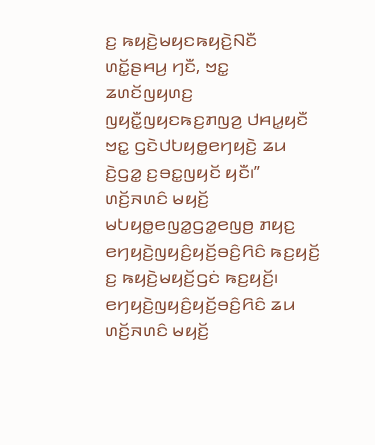ꤢ꤬ ꤒꤟꤢꤧ꤬ꤗꤟꤢꤒꤟꤢꤧ꤬ꤡꤢꤪ ꤛꤢꤩ꤭ꤔꤌꤣ꤬ ꤚꤢꤪ, ꤠꤢ꤭ ꤘꤛꤢꤩꤜꤟꤛꤢ꤬ ꤜꤟꤢꤪ꤭ꤜꤟꤢꤒꤢ꤬ꤊꤜꤤ꤬ ꤓꤌꤣ꤭ꤟꤢꤪ ꤠꤢ꤭ ꤞꤢꤧꤓꤝꤟꤥ꤭ꤕꤚꤟꤢꤧ꤬ ꤘꤣ ꤢꤧ꤬ꤞꤤ꤭ ꤢ꤬ꤋꤢ꤭ꤜꤟꤢꤩ ꤟꤢꤪ꤯”
ꤛꤢꤩ꤬ꤏꤛꤢꤨ ꤗꤟꤢꤩ꤬ ꤗꤝꤟꤥ꤭ꤕꤜꤤ꤭ꤞꤤ꤭ꤕꤜꤥ꤬ ꤊꤟꤢ꤬ ꤕꤚꤟꤢꤧ꤬ꤜꤟꤢꤨ꤬ꤟꤢꤩ꤬ꤋꤢꤨ꤬ꤖꤢꤨ ꤒꤢ꤬ꤟꤢꤩ꤬ ꤢ꤬ ꤒꤟꤢꤧ꤬ꤗꤟꤢꤩ꤬ꤞꤢꤦ ꤒꤢ꤬ꤟꤢꤩ꤬꤯ ꤕꤚꤟꤢꤧ꤬ꤜꤟꤢꤨ꤬ꤟꤢꤩ꤬ꤋꤢꤨ꤬ꤖꤢꤨ ꤘꤣ ꤛꤢꤩ꤬ꤏꤛꤢꤨ ꤗꤟꤢꤩ꤬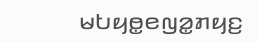ꤗꤝꤟꤥ꤭ꤕꤜꤤ꤭ꤊꤟꤢ꤬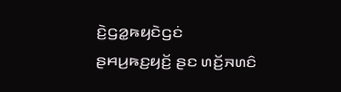ꤢꤧ꤬ꤞꤤ꤭ꤒꤟꤢꤧꤞꤢꤦ ꤔꤌꤣ꤬ꤒꤢ꤬ꤟꤢꤩ꤬ ꤔꤢ ꤛꤢꤩ꤬ꤏꤛꤢꤨ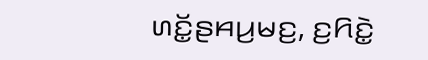ꤛꤢꤩ꤭ꤔꤌꤣ꤬ꤗꤢ꤬, ꤢ꤬ꤖꤢꤧ꤭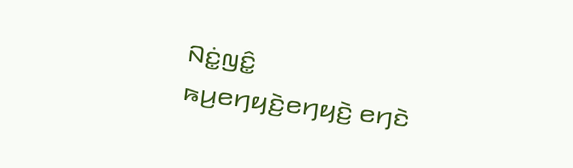ꤡꤢꤦ꤭ꤜꤢꤨ꤭ ꤒꤣ꤬ꤕꤚꤟꤢꤧ꤬ꤕꤚꤟꤢꤧ꤬ ꤕꤚꤢꤧ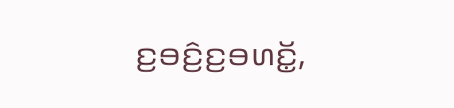ꤢ꤬ꤋꤢꤨ꤬ꤢ꤬ꤋꤛꤢꤩ꤭,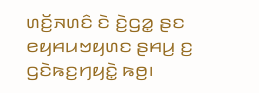ꤛꤢꤩ꤬ꤏꤛꤢꤨ ꤢꤧ ꤢꤧ꤬ꤞꤤ꤭ ꤔꤢ ꤕꤟꤌꤣꤠꤟꤛꤢ ꤔꤌꤣ꤬ ꤢ꤬ ꤞꤢꤧꤒꤢ꤬ꤚꤟꤢꤧ꤭ ꤒꤥ꤬꤯